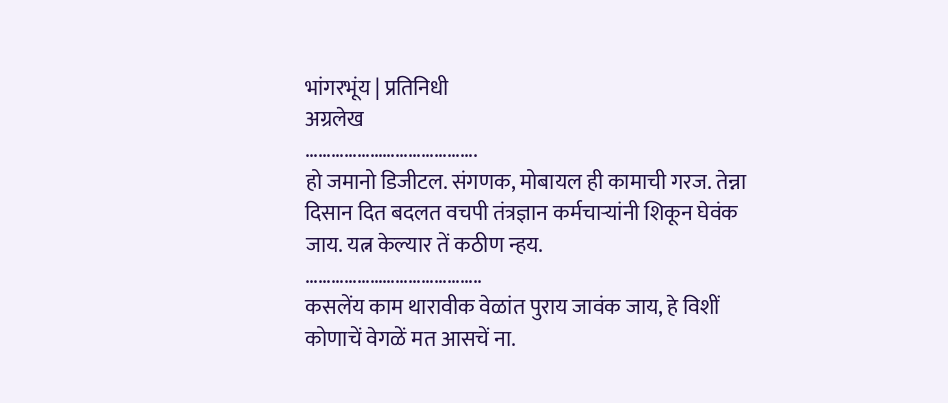भांगरभूंय | प्रतिनिधी
अग्रलेख
………………………………….
हो जमानो डिजीटल. संगणक, मोबायल ही कामाची गरज. तेन्ना दिसान दित बदलत वचपी तंत्रज्ञान कर्मचाऱ्यांनी शिकून घेवंक जाय. यत्न केल्यार तें कठीण न्हय.
…………………………………..
कसलेंय काम थारावीक वेळांत पुराय जावंक जाय, हे विशीं कोणाचें वेगळें मत आसचें ना.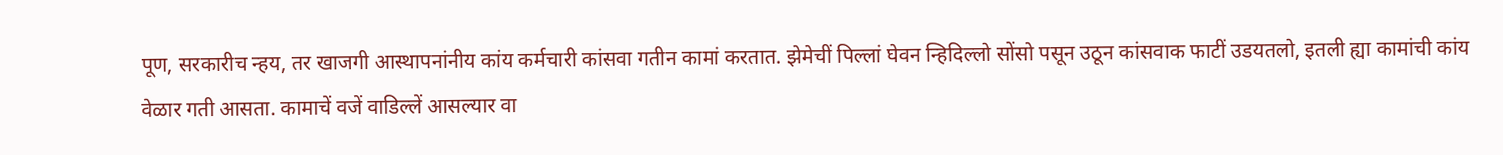पूण, सरकारीच न्हय, तर खाजगी आस्थापनांनीय कांय कर्मचारी कांसवा गतीन कामां करतात. झेमेचीं पिल्लां घेवन न्हिदिल्लो सोंसो पसून उठून कांसवाक फाटीं उडयतलो, इतली ह्या कामांची कांय वेळार गती आसता. कामाचें वजें वाडिल्लें आसल्यार वा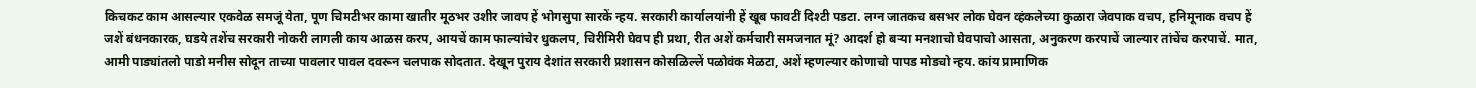किचकट काम आसल्यार एकवेळ समजूं येता, पूण चिमटीभर कामा खातीर मूठभर उशीर जावप हें भोगसुपा सारकें न्हय. सरकारी कार्यालयांनी हें खूब फावटीं दिश्टी पडटा. लग्न जातकच बसभर लोक घेवन व्हंकलेच्या कुळारा जेवपाक वचप, हनिमूनाक वचप हें जशें बंधनकारक, घडये तशेंच सरकारी नोकरी लागली काय आळस करप, आयचें काम फाल्यांचेर धुकलप, चिरीमिरी घेवप ही प्रथा, रीत अशें कर्मचारी समजनात मूं? आदर्श हो बऱ्या मनशाचो घेवपाचो आसता, अनुकरण करपाचें जाल्यार तांचेंच करपाचें. मात, आमी पाड्यांतलो पाडो मनीस सोदून ताच्या पावलार पावल दवरून चलपाक सोदतात. देखून पुराय देशांत सरकारी प्रशासन कोसळिल्लें पळोवंक मेळटा, अशें म्हणल्यार कोणाचो पापड मोडचो न्हय. कांय प्रामाणिक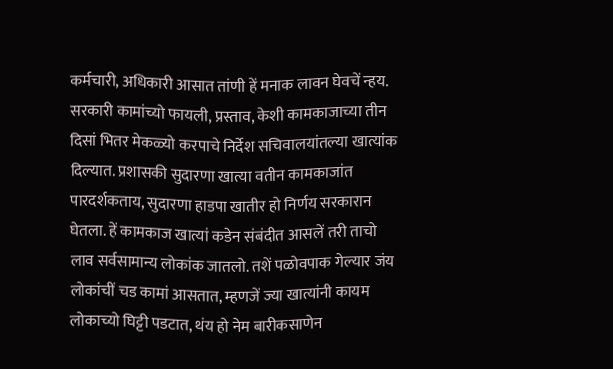कर्मचारी, अधिकारी आसात तांणी हें मनाक लावन घेवचें न्हय.
सरकारी कामांच्यो फायली, प्रस्ताव, केशी कामकाजाच्या तीन दिसां भितर मेकळ्यो करपाचे निर्देश सचिवालयांतल्या खात्यांक दिल्यात. प्रशासकी सुदारणा खात्या वतीन कामकाजांत पारदर्शकताय, सुदारणा हाडपा खातीर हो निर्णय सरकारान घेतला. हें कामकाज खात्यां कडेन संबंदीत आसलें तरी ताचो लाव सर्वसामान्य लोकांक जातलो. तशें पळोवपाक गेल्यार जंय लोकांचीं चड कामां आसतात, म्हणजें ज्या खात्यांनी कायम लोकाच्यो घिट्टी पडटात, थंय हो नेम बारीकसाणेन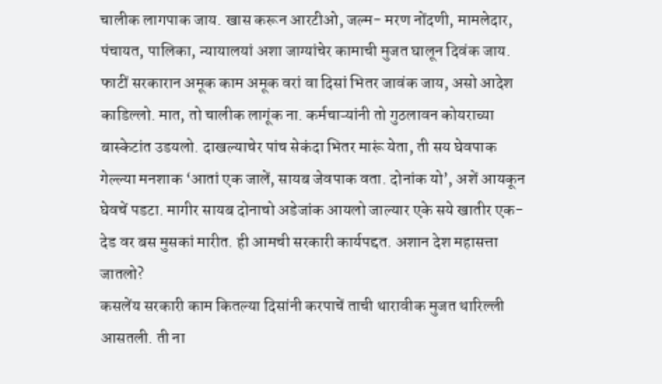चालीक लागपाक जाय. खास करून आरटीओ, जल्म- मरण नोंदणी, मामलेदार, पंचायत, पालिका, न्यायालयां अशा जाग्यांचेर कामाची मुजत घालून दिवंक जाय. फाटीं सरकारान अमूक काम अमूक वरां वा दिसां भितर जावंक जाय, असो आदेश काडिल्लो. मात, तो चालीक लागूंक ना. कर्मचाऱ्यांनी तो गुठलावन कोयराच्या बास्केटांत उडयलो. दाखल्याचेर पांच सेकंदा भितर मारूं येता, ती सय घेवपाक गेल्ल्या मनशाक ‘आतां एक जालें, सायब जेवपाक वता. दोनांक यो’, अशें आयकून घेवचें पडटा. मागीर सायब दोनाचो अडेजांक आयलो जाल्यार एके सये खातीर एक- देड वर बस मुसकां मारीत. ही आमची सरकारी कार्यपद्दत. अशान देश महासत्ता जातलो?
कसलेंय सरकारी काम कितल्या दिसांनी करपाचें ताची थारावीक मुजत थारिल्ली आसतली. ती ना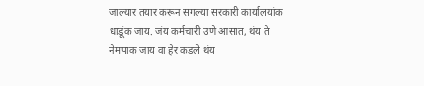जाल्यार तयार करून सगल्या सरकारी कार्यालयांक धाडूंक जाय. जंय कर्मचारी उणे आसात, थंय ते नेमपाक जाय वा हेर कडले थंय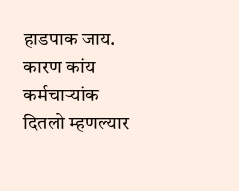हाडपाक जाय. कारण कांय कर्मचाऱ्यांक दितलो म्हणल्यार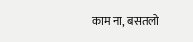काम ना, बसतलो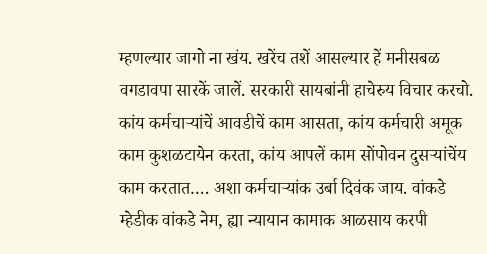म्हणल्यार जागो ना खंय. खरेंच तशें आसल्यार हें मनीसबळ वगडावपा सारकें जालें. सरकारी सायबांनी हाचेरुय विचार करचो. कांय कर्मचाऱ्यांचें आवडीचें काम आसता, कांय कर्मचारी अमूक काम कुशळटायेन करता, कांय आपलें काम सोंपोवन दुसऱ्यांचेंय काम करतात…. अशा कर्मचाऱ्यांक उर्बा दिवंक जाय. वांकडे म्हेडीक वांकडे नेम, ह्या न्यायान कामाक आळसाय करपी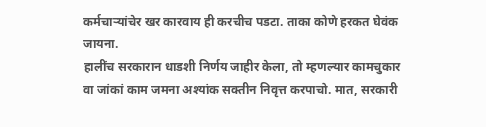कर्मचाऱ्यांचेर खर कारवाय ही करचीच पडटा. ताका कोणे हरकत घेवंक जायना.
हालींच सरकारान धाडशी निर्णय जाहीर केला, तो म्हणल्यार कामचुकार वा जांकां काम जमना अश्यांक सक्तीन निवृत्त करपाचो. मात, सरकारी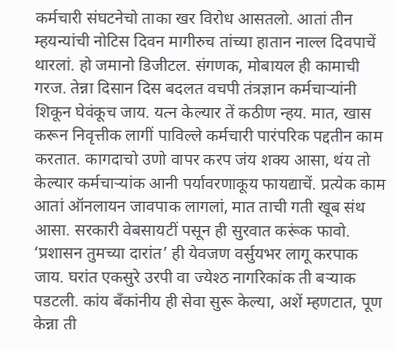कर्मचारी संघटनेचो ताका खर विरोध आसतलो. आतां तीन म्हयन्यांची नोटिस दिवन मागीरुच तांच्या हातान नाल्ल दिवपाचें थारलां. हो जमानो डिजीटल. संगणक, मोबायल ही कामाची गरज. तेन्ना दिसान दिस बदलत वचपी तंत्रज्ञान कर्मचाऱ्यांनी शिकून घेवंकूच जाय. यत्न केल्यार तें कठीण न्हय. मात, खास करून निवृत्तीक लागीं पाविल्ले कर्मचारी पारंपरिक पद्दतीन काम करतात. कागदाचो उणो वापर करप जंय शक्य आसा, थंय तो केल्यार कर्मचाऱ्यांक आनी पर्यावरणाकूय फायद्याचें. प्रत्येक काम आतां ऑनलायन जावपाक लागलां, मात ताची गती खूब संथ आसा. सरकारी वेबसायटीं पसून ही सुरवात करूंक फावो.
‘प्रशासन तुमच्या दारांत’ ही येवजण वर्सुयभर लागू करपाक जाय. घरांत एकसुरे उरपी वा ज्येश्ठ नागरिकांक ती बऱ्याक पडटली. कांय बँकांनीय ही सेवा सुरू केल्या, अशें म्हणटात, पूण केन्ना ती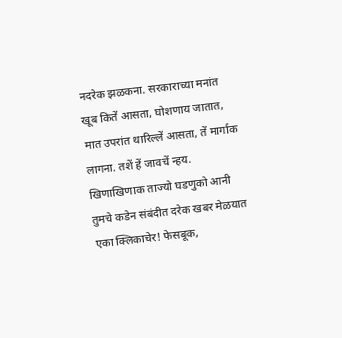नदरेक झळकना. सरकाराच्या मनांत खूब कितें आसता, घोशणाय जातात, मात उपरांत थारिल्लें आसता, तें मार्गाक लागना. तशें हें जावचें न्हय.
खिणाखिणाक ताज्यो घडणुको आनी तुमचे कडेन संबंदीत दरेक खबर मेळयात एका क्लिकाचेर! फेसबूक,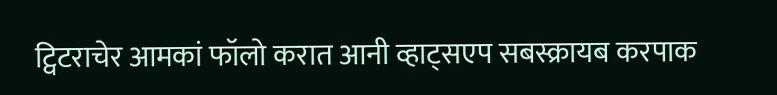ट्विटराचेर आमकां फॉलो करात आनी व्हाट्सएप सबस्क्रायब करपाक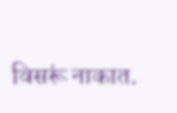विसरूं नाकात.